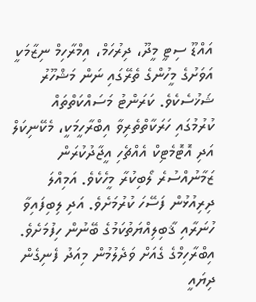އައްޑޫ ސިޓީ މީދޫ، ދިރުހަމް، އިމްރާހިމް ނިޒާމަކީ އަވަށުގެ މީހުންގެ ތެރޭގައި ނަން މަޝްހޫރު ޝަޚުސެކެވެ. ކަރަންޓު މަސައްކަތްތައް ކުރުމުގައި ހަރަކާތްތެރިވާ އިބްރާހީމަކީ، މެކޭނިކަލް އަދި އޮޓޮމެޓިކް އެއްޗެހި އީޖާދުކުރަން ޒަމާނުއްސުރެ ލޯބިކުރާ މީހެކެވެ. އަމިއްލަ ދިރިއުޅުން ފަސޭހަ ކުރުމަށެވެ. އަދި ލިބިފައިވާ ހުނަރާއި ޤާބިލިއްޔަތުކަމުގެ ބޭނުން ހިފުމަށެވެ. އިބްރާހިމްގެ ގެއަށް ވަދެލުމުން މިއަދު ފެނިގެން ދިޔައީ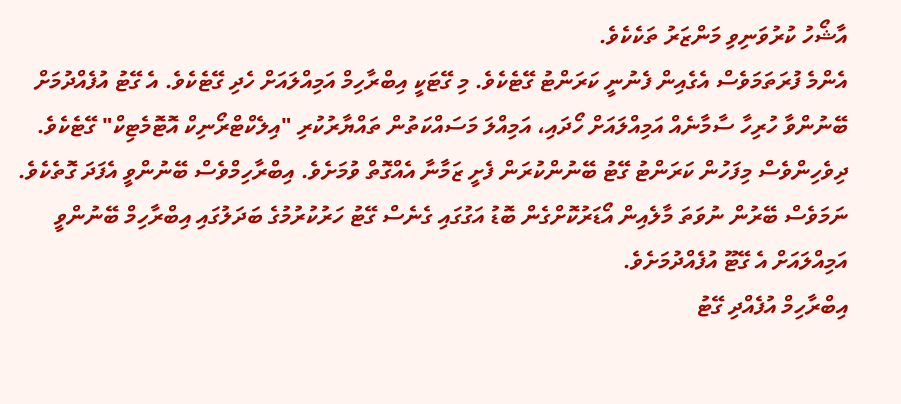އާޝޯހު ކުރުވަނިވި މަންޒަރު ތަކެކެވެ.
އެންމެ ފުރަތަމަވެސް އެގެއިން ފެނުނީ ކަރަންޓު ގޭޓެކެވެ. މި ގޭޓަކީ އިބްރާހިމް އަމިއްލައަށް ހެދި ގޭޓެކެވެ. އެ ގޭޓު އުފެއްދުމަށް ބޭނުންވާ ހުރިހާ ސާމާނެއް އަމިއްލައަށް ހޯދައި، އަމިއްލަ މަސައްކަތުން ތައްޔާރުކުރި "އިލެކްޓްރޯނިކް އޮޓޮމެޓިކް" ގޭޓެކެވެ. ދިވެހިންވެސް މިފަހުން ކަރަންޓު ގޭޓު ބޭނުންކުރަން ފެށީ ޒަމާނާ އެއްގޮތް ވުމަށެވެ. އިބްރާހިމްވެސް ބޭނުންވީ އެފަދަ ގޮތެކެވެ. ނަމަވެސް ބޭރުން ނުވަތަ މާލެއިން އޯޑަރުކޮށްގެން ބޮޑު އަގުގައި ގެނެސް ގޭޓު ހަރުކުރުމުގެ ބަދަލުގައި އިބްރާހިމް ބޭނުންވީ އަމިއްލައަށް އެ ގޭޓޫ އުފެއްދުމަށެވެ.
އިބްރާހިމް އުފެއްދި ގޭޓު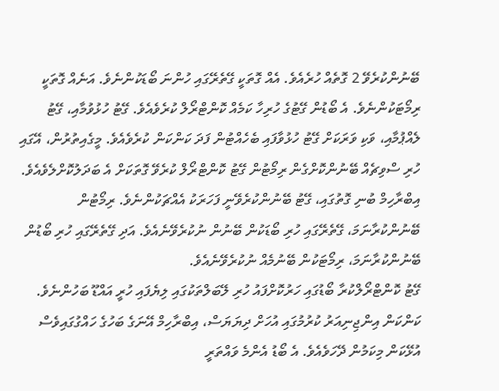ބޭނުންކުރެވޭ 2 ގޮތެއް ހުރެއެވެ. އެއް ގޮތަކީ ގޭތެރޭގައި ހުންނަ ބޯޑަކުންނެވެ. އަނެއް ގޮތަކީ ރިމޯޓަކުންނެވެ. އެ ބޯޑުން ގޭޓުގެ ހުރިހާ ކަމެއް ކޮންޓްރޯލް ކުރެވެއެވެ. ގޭޓު ހުޅުވުމާއި، ގޭޓު ލެއްޕުމާއި، ވަކި ވަރަކަށް ގޭޓު ހުޅުވާފައި ބެހެއްޓުން ފަދަ ކަންކަން ކުރެވެއެވެ. މީގެއިތުރުން، އޭގައި ހުރި ސްވިޗެއް ބޭނުންކޮށްގެން ރިމޯޓުން ގޭޓު ކޮންޓްރޯލް ކުރެވޭ ގޮތަކަށް އެ ބަދަލުކޮށްލެވެއެވެ. އިބްރާހިމް ބުނި ގޮތުގައި، ގޭޓު ބޭނުންކުރެވޭނީ ފަހަރަކު އެއްޗަކުންނެވެ. ރިމޯޓުން ބޭނުންކުރާނަމަ، ގޭތެރޭގައި ހުރި ބޯޑަކުން ބޭނުން ނުކުރެވޭނެއެވެ. އަދި ގޭތެރޭގައި ހުރި ބޯޑުން ބޭނުންކުރާނަމަ، ރިމޯޓަކުން ބޭނުމެއް ނުކުރެވޭނެއެވެ.
ގޭޓު ކޮންޓްރޯލްކުރާ ބޯޑުގައި ހަރުކޮށްފައު ހުރި ލޭބަލްތަކުގައި ލިޔެފައި ހުރީ އައްޑޫ ބަހުންނެވެ. ކަންކަން އިންޖިނިއަރު ކުރުމުގައި އުހަށް ދިޔަޔަސް، އިބްރާހިމް އޭނަގެ ބަހުގެ ހައްގުގައިވެސް އުޅޭކަން މިކަމުން ދޭހަވެއެވެ. އެ ބޯޑު އެންމެ ވައްތަރީ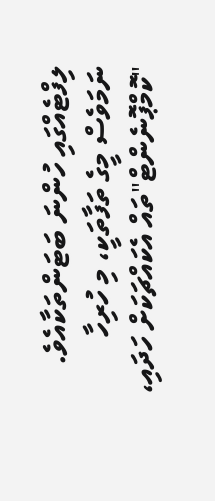ލިފްޓެއްގައި ހުންނަ ބަޓަންތަކާއެވެ. ނަމަވެސް މީގެ ތަފާތަކީ، މި ހުރިހާ "ކޮމްޕޮނެންޓް"ތައް އެކައްޗަކަށް ހަދައި،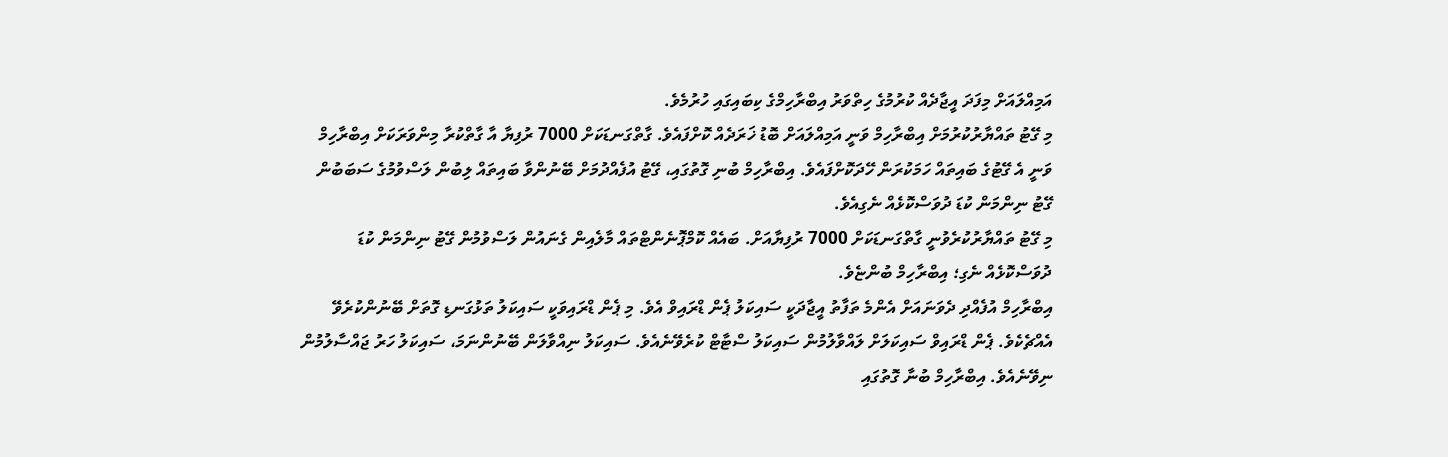އަމިއްލައަށް މިފަދަ އީޖާދެއް ކުރުމުގެ ހިތްވަރު އިބްރާހިމްގެ ކިބައިގައި ހުރުމެވެ.
މި ގޭޓު ތައްޔާރުކުރުމަށް އިބްރާހިމް ވަނީ އަމިއްލައަށް ބޮޑު ޚަރަދެއް ކޮށްފައެވެ. ގާތްގަނޑަކަށް 7000 ރުފިޔާ އާ ގާތްކުރާ މިންވަރަކަށް އިބްރާހިމް ވަނީ އެ ގޭޓުގެ ބައިތައް ހަމަކުރަން ހޭދަކޮށްފައެވެ. އިބްރާހިމް ބުނި ގޮތުގައި، ގޭޓު އުފެއްދުމަށް ބޭނުންވާ ބައިތައް ލިބުން ލަސްވުމުގެ ސަބަބުން ގޭޓު ނިންމަން ކުޑަ ދުވަސްކޮޅެއް ނެގިއެވެ.
މި ގޭޓު ތައްޔާރުކުރެވުނީ ގާތްގަނޑަކަށް 7000 ރުފިޔާއަށް. ބައެއް ކޮމްޕޮނެންޓްތައް މާލެއިން ގެނައުން ލަސްވުމުން ގޭޓު ނިންމަން ކުޑަ ދުވަސްކޮޅެއް ނެގި؛ އިބްރާހިމް ބުންޏެވެ.
އިބްރާހިމް އުފެއްދި ދެވަނައަށް އެންމެ ތަފާތު އީޖާދަކީ ސައިކަލު ޕެން ޑްރައިވް އެވެ. މި ޕެން ޑްރައިވަކީ ސައިކަލު ތަޅުގަނޑި ގޮތަށް ބޭނުންކުރެވޭ އެއްޗެކެވެ. ޕެން ޑްރައިވް ސައިކަލަށް ލައްވާލުމުން ސައިކަލު ސްޓާޓް ކުރެވޭނެއެވެ. ސައިކަލު ނިއްވާލަން ބޭނުންނަމަ، ސައިކަލު ހަރު ޖައްސާލުމުން ނިވޭނެއެވެ. އިބްރާހިމް ބުނާ ގޮތުގައި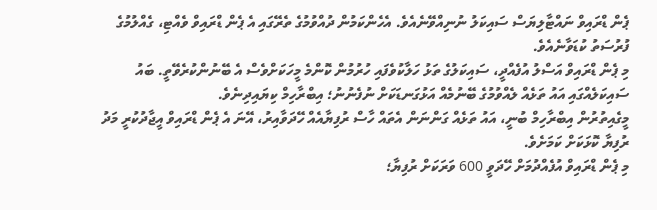ޕެން ޑްރައިވް ނައްޓާލިޔަސް ސައިކަލު ނުނިއްވޭނެއެވެ. އެހެންކަމުން ދުއްވުމުގެ ތެރޭގައި އެ ޕެން ޑްރައިވް ވެއްޓި، ގެއްލުމުގެ ފުރުސަތު ކުޑަވާނެއެވެ.
މި ޕެން ޑްރައިވް އަސްލު އުފެއްދީ، ސައިކަލުގެ ތަޅު ހަލާކުވެފައި ހުރުމުން ކޮންމެ މީހަކަށްވެސް އެ ބޭނުންކުރެވޭތީ. ބައު ސައިކަލެއްގައި އައު ތަޅެއް ލެއްވުމުގެ ބޭނުމެއް އަޅުގަނޑަކަށް ނުފެނުނު؛ އިބްރާހިމް ކިޔައިދިނެވެ.
މީގެއިތުރުން އިބްރާހިމް ބުނީ، އައު ތަޅެއް ގަންނަން އެތައް ހާސް ރުފިޔާއެއް ހޭދަވާއިރު، އޭނަ އެ ޕެން ޑްރައިވް އީޖާދުކުރީ މަދު ރުފިޔާ ކޮޅަކަށް ކަމަށެވެ.
މި ޕެން ޑްރައިވް އުފެއްދުމަށް ހޭދަވީ 600 ވަރަކަށް ރުފިޔާ؛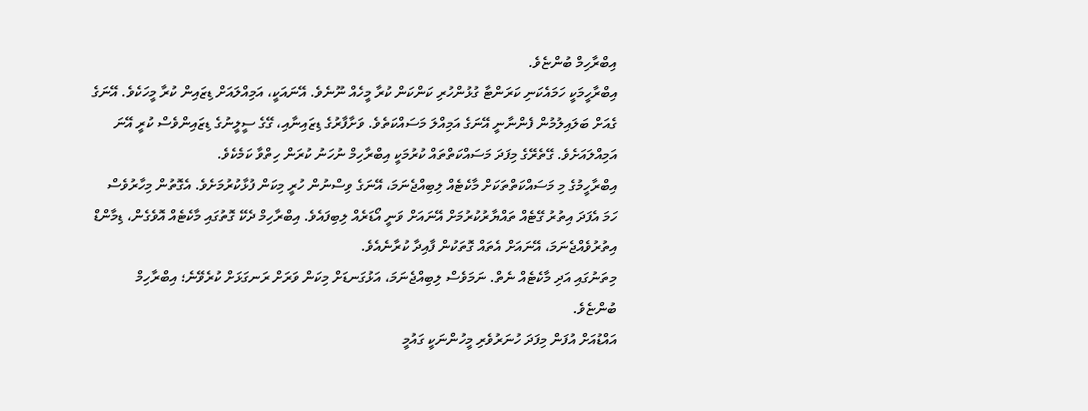އިބްރާހިމް ބުންޏެވެ.
އިބްރާހީމަކީ ހަމައެކަނި ކަރަންޓާ ގުޅުންހުރި ކަންކަން ކުރާ މީހެއް ނޫނެވެ. އޭނައަކީ، އަމިއްލައަށް ޑިޒައިން ކުރާ މީހަކެވެ. އޭނަގެ ގެއަށް ބަލައިލުމުން ފެންނާނީ އޭނަގެ އަމިއްލަ މަސައްކަތެވެ. ވަށާފާރުގެ ޑިޒައިނާއި، ގޭގެ ސީލީނުގެ ޑިޒައިންވެސް ކުރީ އޭނަ އަމިއްލައަށެވެ. ގޭތެރޭގެ މިފަދަ މަސައްކަތްތައް ކުރުމަކީ އިބްރާހިމް ނުހަނު ކުރަން ހިތްވާ ކަމެކެވެ.
އިބްރާހީމުގެ މި މަސައްކަތްތަކަށް މާކެޓެއް ލިބިއްޖެނަމަ، އޭނަގެ ވިސްނުން ހުރީ މިކަން ފުޅާކުރުމަށެވެ. އެގޮތުން މިހާރުވެސް ހަމަ އެފަދަ އިތުރު ގޭޓެއް ތައްޔާރުކުރުމަށް އޭނައަށް ވަނީ އޯޑަރެއް ލިބިފައެވެ. އިބްރާހިމް ދެކޭ ގޮތުގައި މާކެޓެއް އޮވެގެން، ޑިމާންޑް އިތުރުވެއްޖެނަމަ، އޭނައަށް އެތައް ގޮތަކުން ފާއިދާ ކުރާނެއެވެ.
މިތަނުގައި އަދި މާކެޓެއް ނެތް. ނަމަވެސް ލިބިއްޖެނަމަ، އަޅުގަނޑަށް މިކަން ވަރަށް ރަނގަޅަށް ކުރެވޭނެ؛ އިބްރާހިމް ބުންޏެވެ.
އައްޑުއަށް އުފަން މިފަދަ ހުނަރުވެރި މީހުންނަކީ ގައުމީ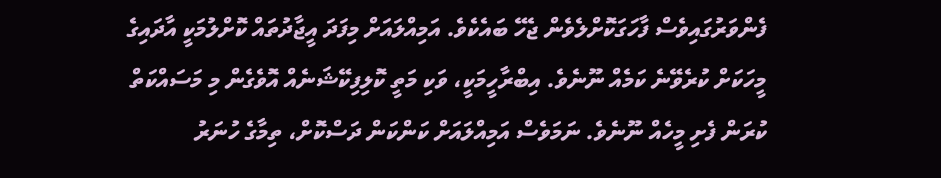ފެންވަރުގައިވެސް ފާހަގަކޮށްލެވެން ޖެހޭ ބައެކެވެ. އަމިއްލައަށް މިފަދަ އީޖާދުތައް ކޮށްލުމަކީ އާދައިގެ މީހަކަށް ކުރެވޭނެ ކަމެއް ނޫނެވެ. އިބްރާހީމަކީ، ވަކި މަތީ ކޮލިފިކޭޝަނެއް އޮވެގެން މި މަސައްކަތް ކުރަން ފެށި މީހެއް ނޫނެވެ. ނަމަވެސް އަމިއްލައަށް ކަންކަން ދަސްކޮށް، ތިމާގެ ހުނަރު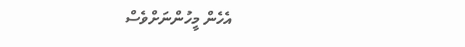އެހެން މީހުންނަށްވެސް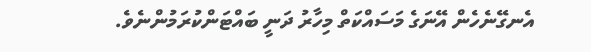އެނގޭނެހެން އޭނަގެ މަސައްކަތް މިހާރު ދަނީ ބައްޓަންކުރަމުންނެވެ.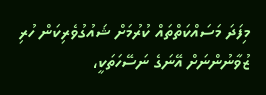މިފަދަ މަސައްކަތްތައް ކުރުމަށް ޝައުގުވެރިކަން ހުރި ޒުވާނުންނަށް އޭނަގެ ނަސޭހަތަކީ،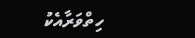ހިތްވަރާއެކު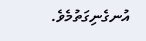އުނގެނިގަތުމެވެ.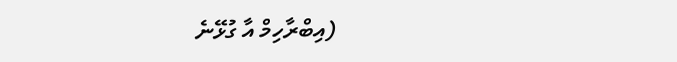(އިބްރާހިމް އާ ގުޅޭނެ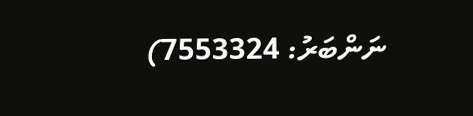ނަންބަރު: 7553324)